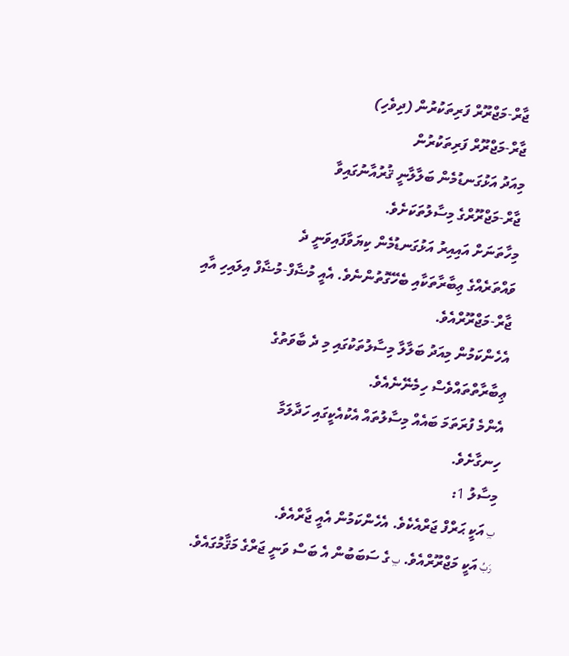ޖާރް-މަޖްރޫރް ފަރިތަކުރުން (ދިވެހި)
ޖާރް-މަޖްރޫރް ފަރިތަކުރުން
މިއަދު އަޅުގަނޑުމެން ބަލާލާނީ ޤުރުއާނުގައިވާ
ޖާރް-މަޖްރޫރްގެ މިސާލުތަކަށެވެ.
މިހާތަނަށް އައިއިރު އަޅުގަނޑުމެން ކިޔަވާފައިވަނީ ދެ
ވައްތަރެއްގެ ޢިބާރާތަކާއި ބެހޭގޮތުންނެވެ. އެއީ މުޟާފް-މުޟާފް އިލައިހި އާއި
ޖާރް-މަޖްރޫރްއެވެ.
އެހެންކަމުން މިއަދު ބަލާލާ މިސާލުތަކުގައި މި ދެ ބާވަތުގެ
ޢިބާރާތްތައްވެސް ހިމެނޭނެއެވެ.
އެންމެ ފުރަތަމަ ބައެއް މިސާލުތައް އެކުއެކީގައި ހަދާލަމާ
ހިނގާށެވެ.
މިސާލު 1:
بِ އަކީ ޙަރްފް ޖަރްއެކެވެ. އެހެންކަމުން އެއީ ޖާރްއެވެ.
رَبِّ އަކީ މަޖްރޫރްއެވެ. بِ ގެ ސަބަބުން އެ ބަސް ވަނީ ޖަރްގެ މަޤާމުގައެވެ.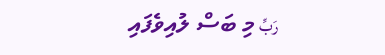رَبِّ މި ބަސް ލުއިވެފައި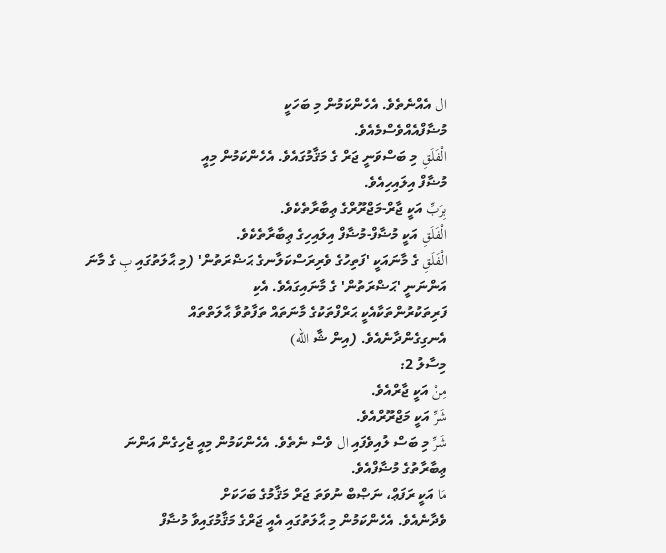ال އެއްނެތެވެ. އެހެންކަމުން މި ބަހަކީ
މުޟާފްއެއްވެސްމެއެވެ.
الْفَلَقِ މި ބަސްވަނީ ޖަރް ގެ މަޤާމުގައެވެ. އެހެންކަމުން މިއީ
މުޟާފް އިލައިހިއެވެ.
بِرَبِّ އަކީ ޖާރް-މަޖްރޫރްގެ ޢިބާރާތެކެވެ.
الْفَلَقِ އަކީ މުޟާފް-މުޟާފް އިލައިހިގެ ޢިބާރާތެކެވެ.
الْفَلَقِ ގެ މާނައަކީ 'ފަތިހުގެ ވެރިރަސްކަލާނގެ ޙަޟްރަތުން' (މި ޙާލަތުގައި بِ ގެ މާނަ އަންނަނީ 'ޙަޟްރަތުން' ގެ މާނައިގައެވެ. އެކި
ފަރިތަކުރުންތަކާއެކީ ޙަރްފްތަކުގެ މާނަތައް ތަފާތުވާ ޙާލަތްތައް
އެނގިގެންދާނެއެވެ. (އިން ޝާ الله)
މިސާލު 2:
مِنْ އަކީ ޖާރްއެވެ.
شَرِّ އަކީ މަޖްރޫރްއެވެ.
شَرِّ މި ބަސް ލުއިވެފައި ال ވެސް ނެތެވެ. އެހެންކަމުން މިއީ ޖެހިގެން އަންނަ
ޢިބާރާތުގެ މުޟާފްއެވެ.
مَا އަކީ ރަފަޢް، ނަޞްބް ނުވަތަ ޖަރް މަޤާމުގެ ބަހަކަށް
ވެދާނެއެވެ. އެހެންކަމުން މި ޙާލަތުގައި އެއީ ޖަރްގެ މަޤާމުގައިވާ މުޟާފް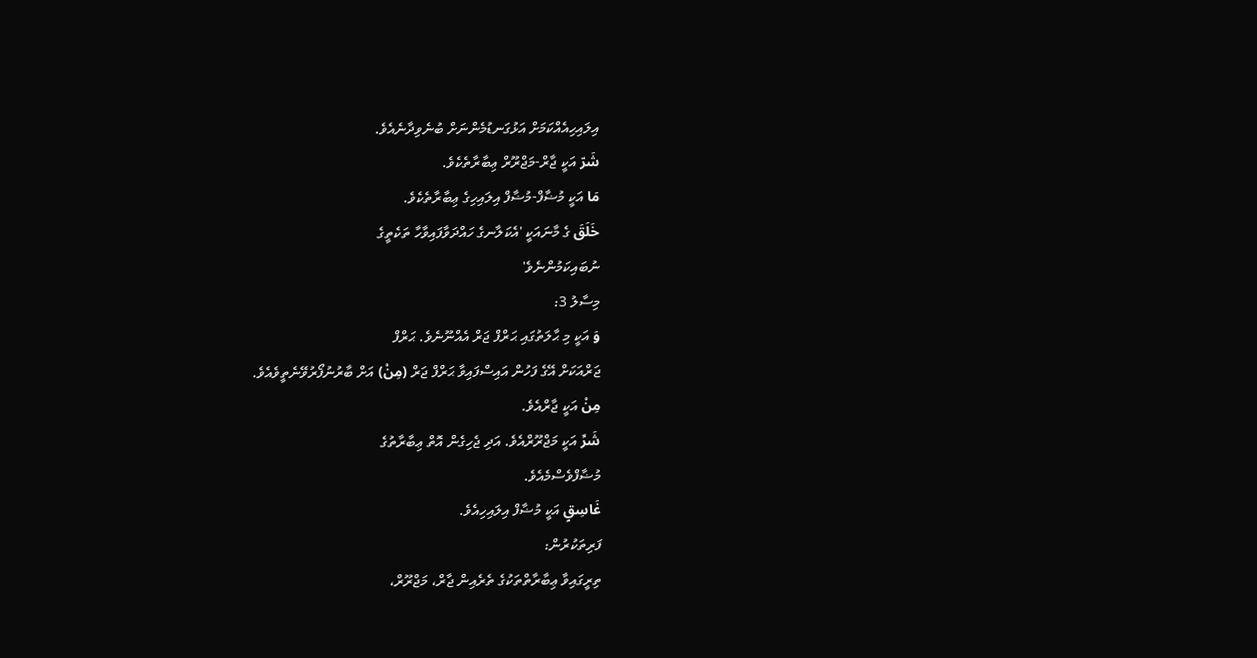އިލައިހިއެއްކަމަށް އަޅުގަނޑުމެންނަށް ބުނެވިދާނެއެވެ.
شَرّ އަކީ ޖާރް-މަޖްރޫރް ޢިބާރާތެކެވެ.
مَا އަކީ މުޟާފް-މުޟާފް އިލައިހިގެ ޢިބާރާތެކެވެ.
خَلَقَ ގެ މާނައަކީ 'އެކަލާނގެ ހައްދަވާފައިވާހާ ތަކެތީގެ
ނުބައިކަމުންނެވެ'
މިސާލު 3:
وَ އަކީ މި ޙާލަތުގައި ޙަރްފް ޖަރް އެއްނޫނެވެ. ޙަރްފް
ޖަރްއަކަށް އޭގެ ފަހުން އައިސްފައިވާ ޙަރްފް ޖަރް (مِنْ) އަށް ބާރުނުފޯރުވޭނެތީވެއެވެ.
مِنْ އަކީ ޖާރްއެވެ.
شَرِّ އަކީ މަޖްރޫރްއެވެ. އަދި ޖެހިގެން އޮތް ޢިބާރާތުގެ
މުޟާފްވެސްމެއެވެ.
غَاسِقٍ އަކީ މުޟާފް އިލައިހިއެވެ.
ފަރިތަކުރުން:
ތިރީގައިވާ ޢިބާރާތްތަކުގެ ތެރެއިން ޖާރް، މަޖްރޫރް،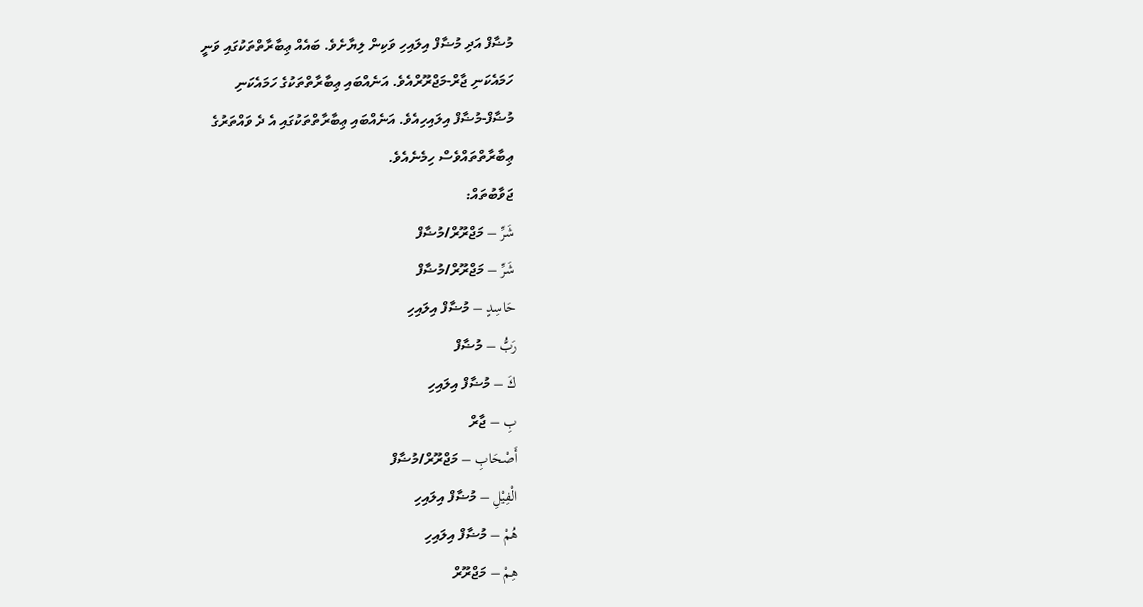މުޟާފް އަދި މުޟާފް އިލައިހި ވަކިން ލިޔާށެވެ. ބައެއް ޢިބާރާތްތަކުގައި ވަނީ
ހަމައެކަނި ޖާރް-މަޖްރޫރްއެވެ. އަނެއްބައި ޢިބާރާތްތަކުގެ ހަމައެކަނި
މުޟާފް-މުޟާފް އިލައިހިއެވެ. އަނެއްބައި ޢިބާރާތްތަކުގައި އެ ދެ ވައްތަރުގެ
ޢިބާރާތްތައްވެސް ހިމެނެއެވެ.
ޖަވާބުތައް:
شَرِّ – މަޖްރޫރް/މުޟާފް
شَرِّ – މަޖްރޫރް/މުޟާފް
حَاسِدٍ – މުޟާފް އިލައިހި
رَبُّ – މުޟާފް
كَ – މުޟާފް އިލައިހި
بِ – ޖާރް
أَصْحَابِ – މަޖްރޫރް/މުޟާފް
الْفِيْلِ – މުޟާފް އިލައިހި
هُمْ – މުޟާފް އިލައިހި
هِمْ – މަޖްރޫރް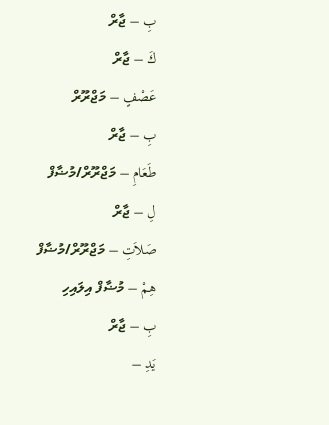بِ – ޖާރް
كَ – ޖާރް
عَصْفٍ – މަޖްރޫރް
بِ – ޖާރް
طَعَامِ – މަޖްރޫރް/މުޟާފް
لِ – ޖާރް
صَلاَتِ – މަޖްރޫރް/މުޟާފް
هِمْ – މުޟާފް އިލައިހި
بِ – ޖާރް
يَدِ –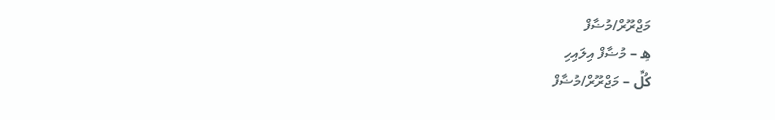މަޖްރޫރް/މުޟާފް
هِ – މުޟާފް އިލައިހި
كُلِّ – މަޖްރޫރް/މުޟާފް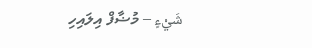شَيْءٍ – މުޟާފް އިލައިހި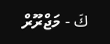كَ - މަޖްރޫރް